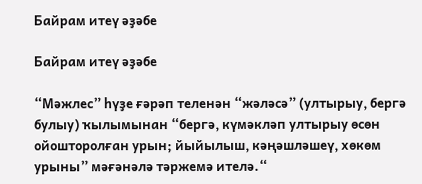Байрам итеү әҙәбе

Байрам итеү әҙәбе

“Мәжлес” һүҙе ғәрәп теленән “жәләсә” (ултырыу, бергә булыу) ҡылымынан “бергә, күмәкләп ултырыу өсөн ойошторолған урын; йыйылыш, кәңәшләшеү, хөкөм урыны” мәғәнәлә тәржемә ителә.“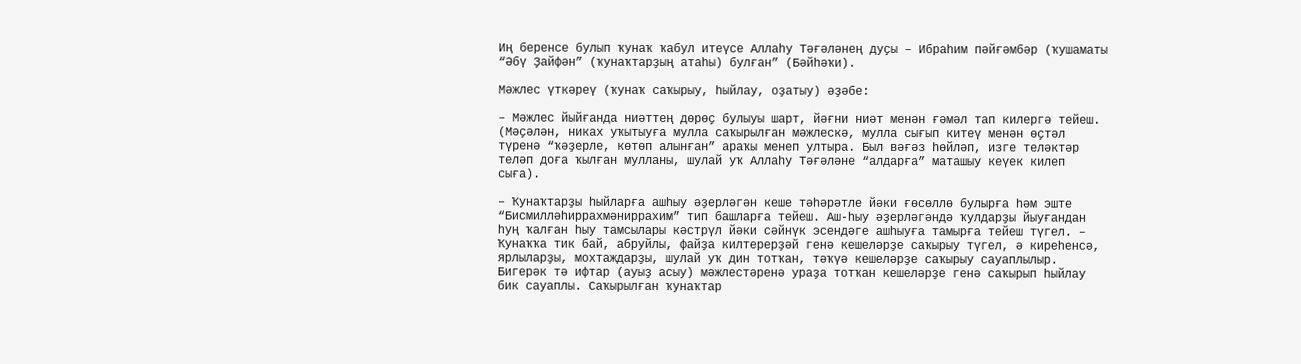Иң беренсе булып ҡунаҡ ҡабул итеүсе Аллаһу Тәғәләнең дуҫы – Ибраһим пәйғәмбәр (ҡушаматы “Әбү Ҙайфән” (ҡунаҡтарҙың атаһы) булған” (Бәйһәҡи).

Мәжлес үткәреү (ҡунаҡ саҡырыу, һыйлау, оҙатыу) әҙәбе:

– Мәжлес йыйғанда ниәттең дөрөҫ булыуы шарт, йәғни ниәт менән ғәмәл тап килергә тейеш. (Мәҫәлән, никах уҡытыуға мулла саҡырылған мәжлескә, мулла сығып китеү менән өҫтәл түренә “ҡәҙерле, көтөп алынған” араҡы менеп ултыра. Был вәғәз һөйләп, изге теләктәр теләп доға ҡылған мулланы, шулай уҡ Аллаһу Тәғәләне “алдарға” маташыу кеүек килеп сыға).

– Ҡунаҡтарҙы һыйларға ашһыу әҙерләгән кеше тәһәрәтле йәки ғөсөллө булырға һәм эште “Бисмилләһиррахмәниррахим” тип башларға тейеш. Аш-һыу әҙерләгәндә ҡулдарҙы йыуғандан һуң ҡалған һыу тамсылары кәстрүл йәки сәйнүк эсендәге ашһыуға тамырға тейеш түгел. – Ҡунаҡҡа тик бай, абруйлы, файҙа килтерерҙәй генә кешеләрҙе саҡырыу түгел, ә киреһенсә, ярлыларҙы, мохтаждарҙы, шулай уҡ дин тотҡан, тәҡүә кешеләрҙе саҡырыу сауаплылыр. Бигерәк тә ифтар (ауыҙ асыу) мәжлестәренә ураҙа тотҡан кешеләрҙе генә саҡырып һыйлау бик сауаплы. Саҡырылған ҡунаҡтар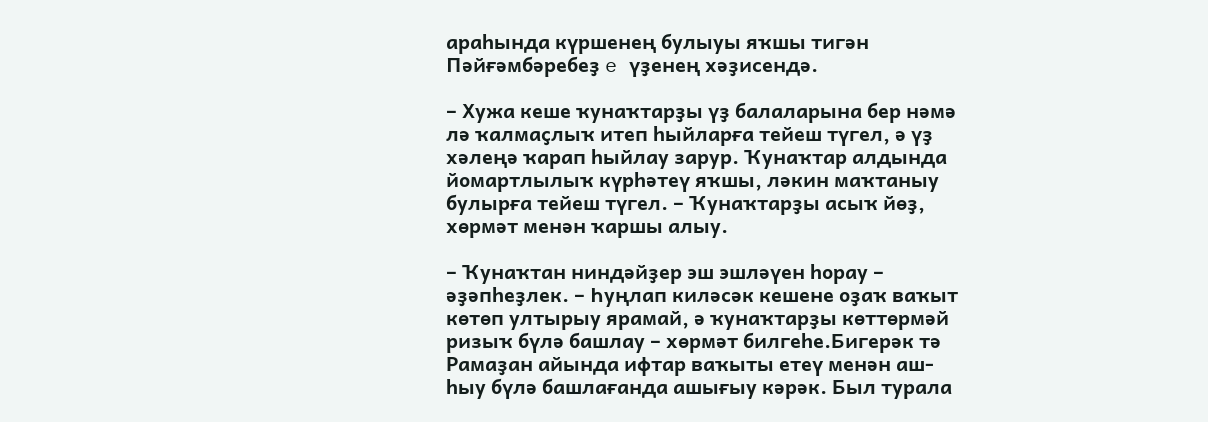араһында күршенең булыуы яҡшы тигән Пәйғәмбәребеҙ e үҙенең хәҙисендә.

– Хужа кеше ҡунаҡтарҙы үҙ балаларына бер нәмә лә ҡалмаҫлыҡ итеп һыйларға тейеш түгел, ә үҙ хәлеңә ҡарап һыйлау зарур. Ҡунаҡтар алдында йомартлылыҡ күрһәтеү яҡшы, ләкин маҡтаныу булырға тейеш түгел. – Ҡунаҡтарҙы асыҡ йөҙ, хөрмәт менән ҡаршы алыу.

– Ҡунаҡтан ниндәйҙер эш эшләүен һорау – әҙәпһеҙлек. – Һуңлап киләсәк кешене оҙаҡ ваҡыт көтөп ултырыу ярамай, ә ҡунаҡтарҙы көттөрмәй ризыҡ бүлә башлау – хөрмәт билгеһе.Бигерәк тә Рамаҙан айында ифтар ваҡыты етеү менән аш-һыу бүлә башлағанда ашығыу кәрәк. Был турала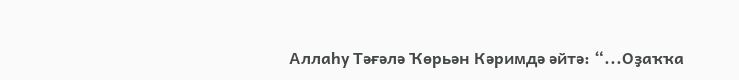Аллаһу Тәғәлә Ҡөрьән Кәримдә әйтә: “...Оҙаҡҡа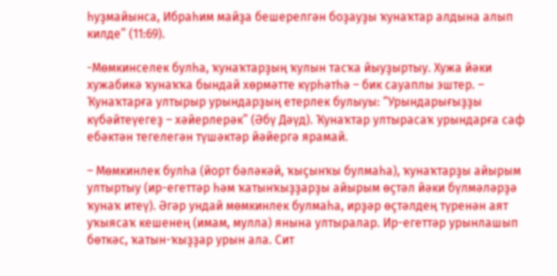һуҙмайынса, Ибраһим майҙа бешерелгән боҙауҙы ҡунаҡтар алдына алып килде” (11:69).

-Мөмкинселек булһа, ҡунаҡтарҙың ҡулын тасҡа йыуҙыртыу. Хужа йәки хужабикә ҡунаҡҡа бындай хөрмәтте күрһәтһә – бик сауаплы эштер. – Ҡунаҡтарға ултырыр урындарҙың етерлек булыуы: “Урындарығыҙҙы күбәйтеүегеҙ – хәйерлерәк” (Әбү Дәүд). Ҡунаҡтар ултырасаҡ урындарға саф ебәктән тегелегән түшәктәр йәйергә ярамай.

– Мөмкинлек булһа (йорт бәләкәй, ҡыҫынҡы булмаһа), ҡунаҡтарҙы айырым ултыртыу (ир-егеттәр һәм ҡатынҡыҙҙарҙы айырым өҫтәл йәки бүлмәләрҙә ҡунаҡ итеү). Әгәр ундай мөмкинлек булмаһа, ирҙәр өҫтәлдең түренән аят уҡыясаҡ кешенең (имам, мулла) янына ултыралар. Ир-егеттәр урынлашып бөткәс, ҡатын-ҡыҙҙар урын ала. Сит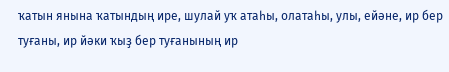ҡатын янына ҡатындың ире, шулай уҡ атаһы, олатаһы, улы, ейәне, ир бер туғаны, ир йәки ҡыҙ бер туғанының ир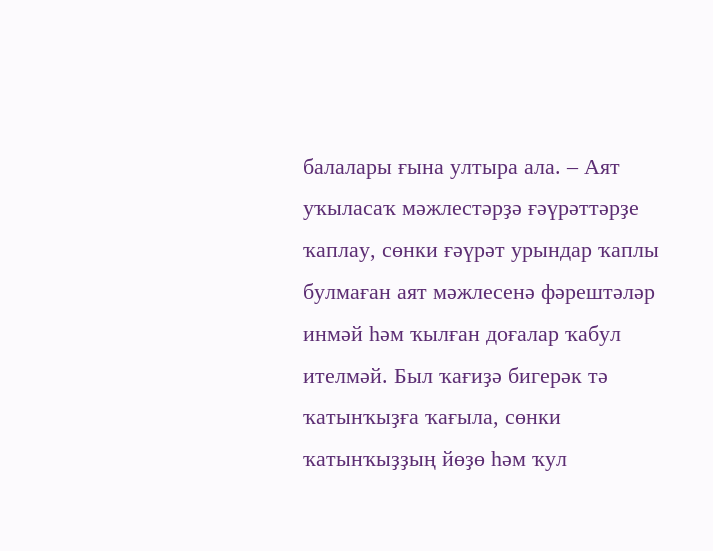балалары ғына ултыра ала. – Аят уҡыласаҡ мәжлестәрҙә ғәүрәттәрҙе ҡаплау, сөнки ғәүрәт урындар ҡаплы булмаған аят мәжлесенә фәрештәләр инмәй һәм ҡылған доғалар ҡабул ителмәй. Был ҡағиҙә бигерәк тә ҡатынҡыҙға ҡағыла, сөнки ҡатынҡыҙҙың йөҙө һәм ҡул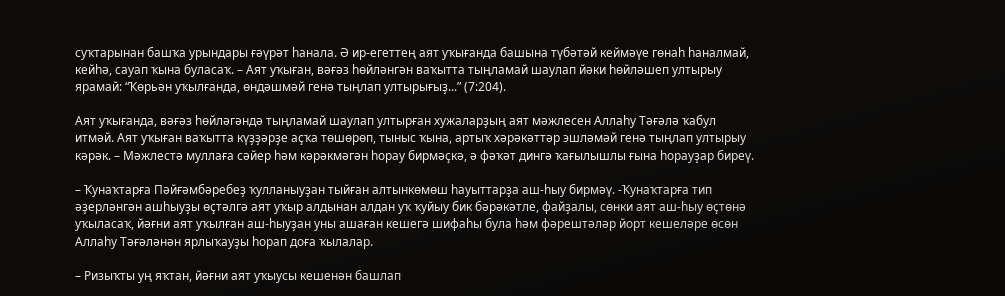суҡтарынан башҡа урындары ғәүрәт һанала. Ә ир-егеттең аят уҡығанда башына түбәтәй кеймәүе гөнаһ һаналмай, кейһә, сауап ҡына буласаҡ. – Аят уҡыған, вәғәз һөйләнгән ваҡытта тыңламай шаулап йәки һөйләшеп ултырыу ярамай: “Ҡөрьән уҡылғанда, өндәшмәй генә тыңлап ултырығыҙ...” (7:204).

Аят уҡығанда, вәғәз һөйләгәндә тыңламай шаулап ултырған хужаларҙың аят мәжлесен Аллаһу Тәғәлә ҡабул итмәй. Аят уҡыған ваҡытта күҙҙәрҙе аҫҡа төшөрөп, тыныс ҡына, артыҡ хәрәкәттәр эшләмәй генә тыңлап ултырыу кәрәк. – Мәжлестә муллаға сәйер һәм кәрәкмәгән һорау бирмәҫкә, ә фәҡәт дингә ҡағылышлы ғына һорауҙар биреү.

– Ҡунаҡтарға Пәйғәмбәребеҙ ҡулланыуҙан тыйған алтынкөмөш һауыттарҙа аш-һыу бирмәү. -Ҡунаҡтарға тип әҙерләнгән ашһыуҙы өҫтәлгә аят уҡыр алдынан алдан уҡ ҡуйыу бик бәрәкәтле, файҙалы, сөнки аят аш-һыу өҫтөнә уҡыласаҡ, йәғни аят уҡылған аш-һыуҙан уны ашаған кешегә шифаһы була һәм фәрештәләр йорт кешеләре өсөн Аллаһу Тәғәләнән ярлыҡауҙы һорап доға ҡылалар.

– Ризыҡты уң яҡтан, йәғни аят уҡыусы кешенән башлап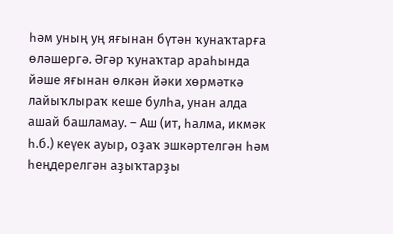һәм уның уң яғынан бүтән ҡунаҡтарға өләшергә. Әгәр ҡунаҡтар араһында йәше яғынан өлкән йәки хөрмәткә лайыҡлыраҡ кеше булһа, унан алда ашай башламау. – Аш (ит, һалма, икмәк һ.б.) кеүек ауыр, оҙаҡ эшкәртелгән һәм һеңдерелгән аҙыҡтарҙы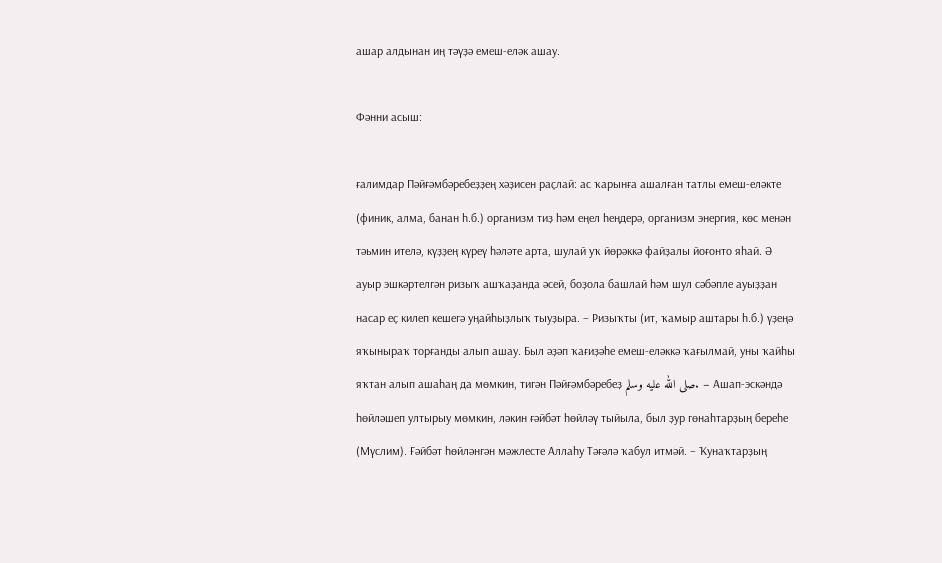ашар алдынан иң тәүҙә емеш-еләк ашау.

Фәнни асыш:

ғалимдар Пәйғәмбәребеҙҙең хәҙисен раҫлай: ас ҡарынға ашалған татлы емеш-еләкте (финик, алма, банан һ.б.) организм тиҙ һәм еңел һеңдерә, организм энергия, көс менән тәьмин ителә, күҙҙең күреү һәләте арта, шулай уҡ йөрәккә файҙалы йоғонто яһай. Ә ауыр эшкәртелгән ризыҡ ашҡаҙанда әсей, боҙола башлай һәм шул сәбәпле ауыҙҙан насар еҫ килеп кешегә уңайһыҙлыҡ тыуҙыра. – Ризыҡты (ит, ҡамыр аштары һ.б.) үҙеңә яҡыныраҡ торғанды алып ашау. Был әҙәп ҡағиҙәһе емеш-еләккә ҡағылмай, уны ҡайһы яҡтан алып ашаһаң да мөмкин, тигән Пәйғәмбәребеҙ صلى الله عليه وسلم. – Ашап-эскәндә һөйләшеп ултырыу мөмкин, ләкин ғәйбәт һөйләү тыйыла, был ҙур гөнаһтарҙың береһе (Мүслим). Ғәйбәт һөйләнгән мәжлесте Аллаһу Тәғәлә ҡабул итмәй. – Ҡунаҡтарҙың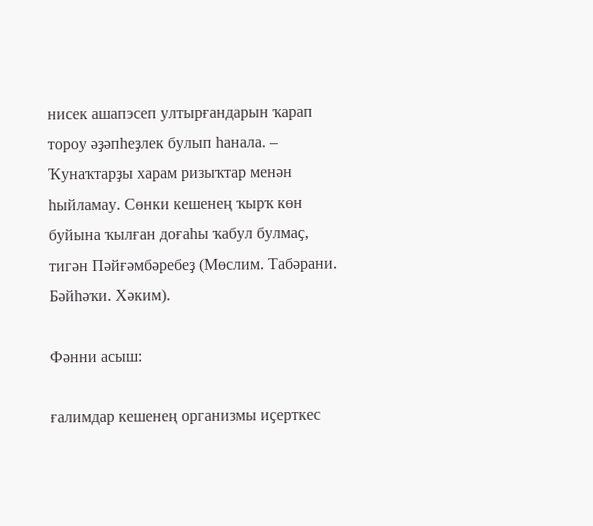нисек ашапэсеп ултырғандарын ҡарап тороу әҙәпһеҙлек булып һанала. – Ҡунаҡтарҙы харам ризыҡтар менән һыйламау. Сөнки кешенең ҡырҡ көн буйына ҡылған доғаһы ҡабул булмаҫ, тигән Пәйғәмбәребеҙ (Мөслим. Табәрани. Бәйһәҡи. Хәким).

Фәнни асыш:

ғалимдар кешенең организмы иҫерткес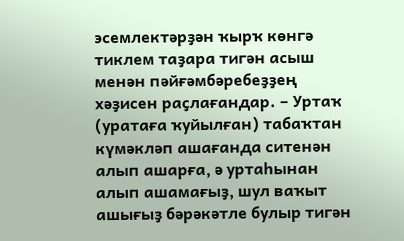эсемлектәрҙән ҡырҡ көнгә тиклем таҙара тигән асыш менән пәйғәмбәребеҙҙең хәҙисен раҫлағандар. – Уртаҡ (уратаға ҡуйылған) табаҡтан күмәкләп ашағанда ситенән алып ашарға, ә уртаһынан алып ашамағыҙ, шул ваҡыт ашығыҙ бәрәкәтле булыр тигән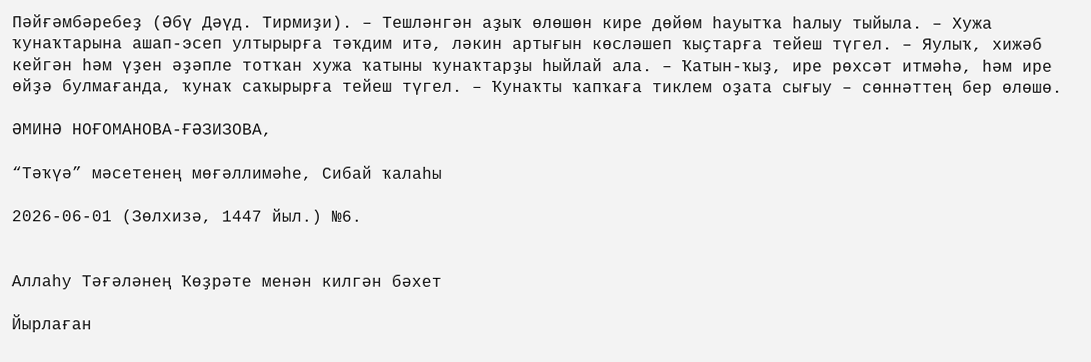Пәйғәмбәребеҙ (Әбү Дәүд. Тирмиҙи). – Тешләнгән аҙыҡ өлөшөн кире дөйөм һауытҡа һалыу тыйыла. – Хужа ҡунаҡтарына ашап-эсеп ултырырға тәҡдим итә, ләкин артығын көсләшеп ҡыҫтарға тейеш түгел. – Яулыҡ, хижәб кейгән һәм үҙен әҙәпле тотҡан хужа ҡатыны ҡунаҡтарҙы һыйлай ала. – Ҡатын-ҡыҙ, ире рөхсәт итмәһә, һәм ире өйҙә булмағанда, ҡунаҡ саҡырырға тейеш түгел. – Ҡунаҡты ҡапҡаға тиклем оҙата сығыу – сөннәттең бер өлөшө.

ӘМИНӘ НОҒОМАНОВА-ҒӘЗИЗОВА,

“Тәҡүә” мәсетенең мөғәллимәһе, Сибай ҡалаһы

2026-06-01 (Зөлхизә, 1447 йыл.) №6.


Аллаһу Тәғәләнең Ҡөҙрәте менән килгән бәхет

Йырлаған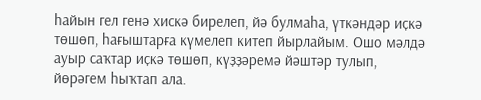һайын гел генә хискә бирелеп, йә булмаһа, үткәндәр иҫкә төшөп, һағыштарға күмелеп китеп йырлайым. Ошо мәлдә ауыр саҡтар иҫкә төшөп, күҙҙәремә йәштәр тулып, йөрәгем һыҡтап ала.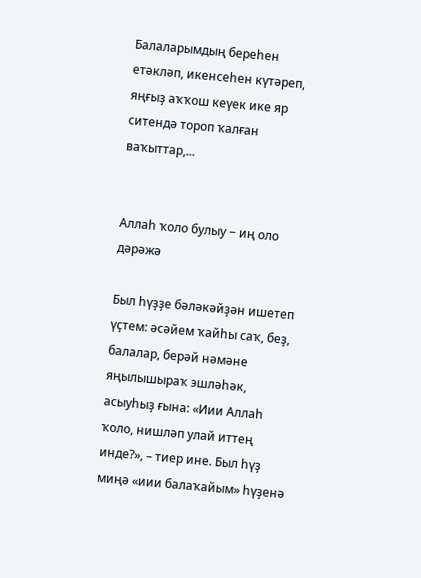Балаларымдың береһен етәкләп, икенсеһен күтәреп, яңғыҙ аҡҡош кеүек ике яр ситендә тороп ҡалған ваҡыттар,...


Аллаһ ҡоло булыу − иң оло дәрәжә

Был һүҙҙе бәләкәйҙән ишетеп үҫтем: әсәйем ҡайһы саҡ, беҙ, балалар, берәй нәмәне яңылышыраҡ эшләһәк, асыуһыҙ ғына: «Иии Аллаһ ҡоло, нишләп улай иттең инде?», – тиер ине. Был һүҙ миңә «иии балаҡайым» һүҙенә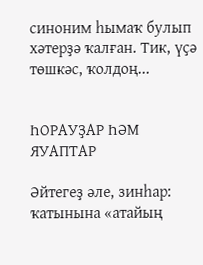синоним һымаҡ булып хәтерҙә ҡалған. Тик, үҫә төшкәс, ҡолдоң...


ҺОРАУҘАР ҺӘМ ЯУАПТАР

Әйтегеҙ әле, зинһар: ҡатынына «атайың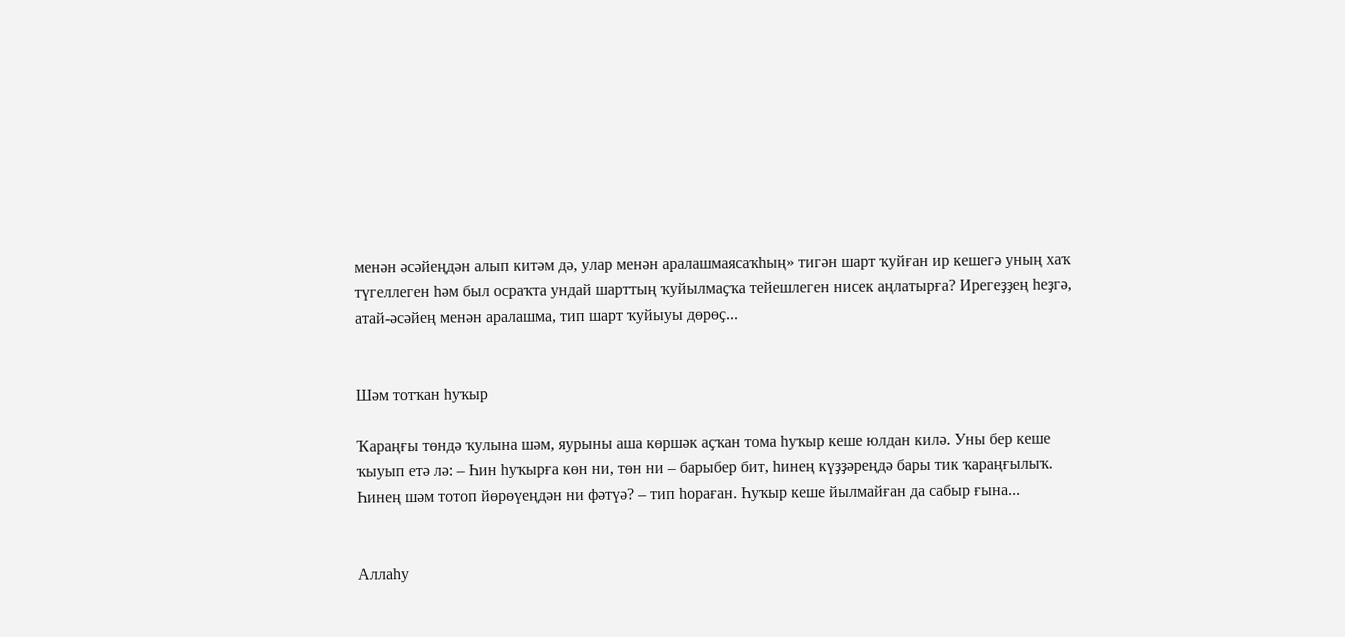менән әсәйеңдән алып китәм дә, улар менән аралашмаясаҡһың» тигән шарт ҡуйған ир кешегә уның хаҡ түгеллеген һәм был осраҡта ундай шарттың ҡуйылмаҫҡа тейешлеген нисек аңлатырға? Ирегеҙҙең һеҙгә, атай-әсәйең менән аралашма, тип шарт ҡуйыуы дөрөҫ...


Шәм тотҡан һуҡыр

Ҡараңғы төндә ҡулына шәм, яурыны аша көршәк аҫҡан тома һуҡыр кеше юлдан килә. Уны бер кеше ҡыуып етә лә: – Һин һуҡырға көн ни, төн ни – барыбер бит, һинең күҙҙәреңдә бары тик ҡараңғылыҡ. Һинең шәм тотоп йөрөүеңдән ни фәтүә? – тип һораған. Һуҡыр кеше йылмайған да сабыр ғына...


Аллаһу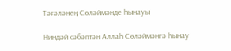Тәғәләнең Сөләймәнде һынауы

Ниндәй сәбәптән Аллаһ Сөләймәнгә һынау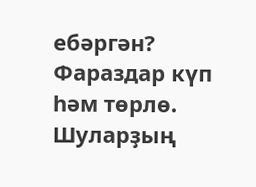ебәргән? Фараздар күп һәм төрлө. Шуларҙың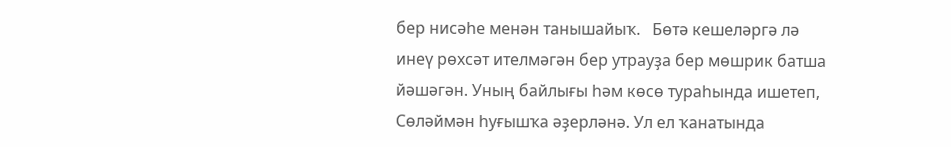бер нисәһе менән танышайыҡ.   Бөтә кешеләргә лә инеү рөхсәт ителмәгән бер утрауҙа бер мөшрик батша йәшәгән. Уның байлығы һәм көсө тураһында ишетеп, Сөләймән һуғышҡа әҙерләнә. Ул ел ҡанатында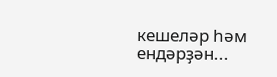кешеләр һәм ендәрҙән...